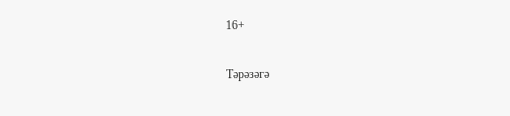16+

Тәрәзәгә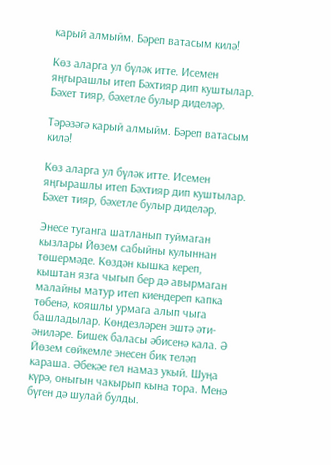карый алмыйм. Бәреп ватасым килә!

Көз аларга ул бүләк итте. Исемен яңгырашлы итеп Бәхтияр дип куштылар. Бәхет тияр, бәхетле булыр диделәр.

Тәрәзәгә карый алмыйм. Бәреп ватасым килә!

Көз аларга ул бүләк итте. Исемен яңгырашлы итеп Бәхтияр дип куштылар. Бәхет тияр, бәхетле булыр диделәр.

Энесе туганга шатланып туймаган кызлары Йөзем сабыйны кулыннан төшермәде. Көздән кышка кереп, кыштан язга чыгып бер дә авырмаган малайны матур итеп киендереп капка төбенә, кояшлы урмага алып чыга башладылар. Көндезләрен эштә әти-әниләре. Бишек баласы әбисенә кала. Ә Йөзем сөйкемле энесен бик теләп караша. Әбекәе гел намаз укый. Шуңа күрә, оныгын чакырып кына тора. Менә бүген дә шулай булды.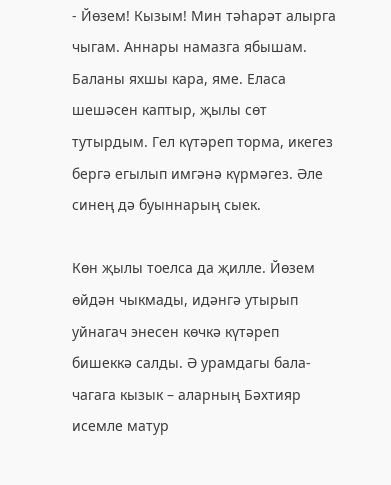- Йөзем! Кызым! Мин тәһарәт алырга чыгам. Аннары намазга ябышам. Баланы яхшы кара, яме. Еласа шешәсен каптыр, җылы сөт тутырдым. Гел күтәреп торма, икегез бергә егылып имгәнә күрмәгез. Әле синең дә буыннарың сыек.

Көн җылы тоелса да җилле. Йөзем өйдән чыкмады, идәнгә утырып уйнагач энесен көчкә күтәреп бишеккә салды. Ә урамдагы бала-чагага кызык – аларның Бәхтияр исемле матур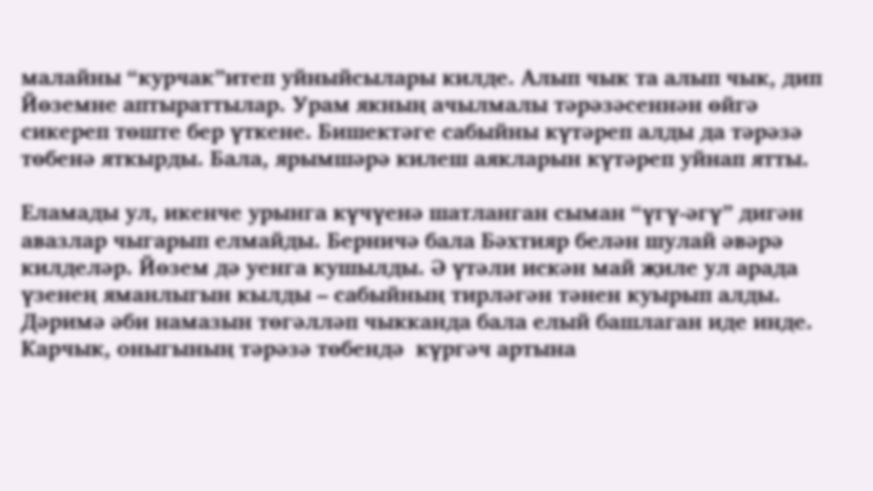малайны “курчак”итеп уйныйсылары килде. Алып чык та алып чык, дип Йөземне аптыраттылар. Урам якның ачылмалы тәрәзәсеннән өйгә сикереп төште бер үткене. Бишектәге сабыйны күтәреп алды да тәрәзә төбенә яткырды. Бала, ярымшәрә килеш аякларын күтәреп уйнап ятты.

Еламады ул, икенче урынга күчүенә шатланган сыман “үгү-әгү” дигән авазлар чыгарып елмайды. Берничә бала Бәхтияр белән шулай әвәрә килделәр. Йөзем дә уенга кушылды. Ә үтәли искән май җиле ул арада үзенең яманлыгын кылды – сабыйның тирләгән тәнен куырып алды. Дәримә әби намазын төгәлләп чыкканда бала елый башлаган иде инде. Карчык, оныгының тәрәзә төбендә  күргәч артына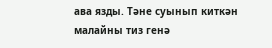ава язды. Тәне суынып киткән малайны тиз генә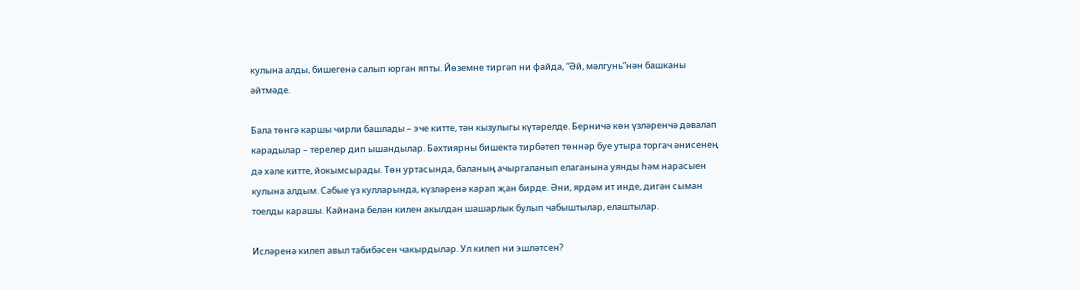кулына алды, бишегенә салып юрган япты. Йөземне тиргәп ни файда, “Әй, мәлгунь”нән башканы әйтмәде.

Бала төнгә каршы чирли башлады – эче китте, тән кызулыгы күтәрелде. Берничә көн үзләренчә дәвалап карадылар – терелер дип ышандылар. Бәхтиярны бишектә тирбәтеп төннәр буе утыра торгач әнисенең дә хәле китте, йокымсырады. Төн уртасында, баланың ачыргаланып елаганына уянды һәм нарасыен кулына алдым. Сабые үз кулларында, күзләренә карап җан бирде. Әни, ярдәм ит инде, дигән сыман тоелды карашы. Кайнана белән килен акылдан шашарлык булып чабыштылар, елаштылар.

Исләренә килеп авыл табибәсен чакырдылар. Ул килеп ни эшләтсен?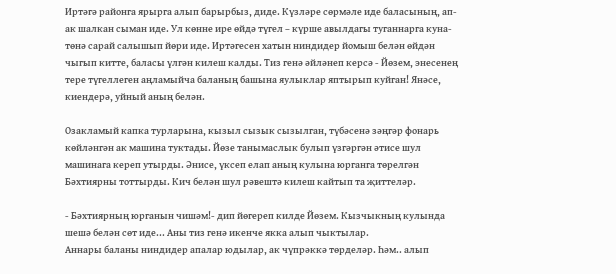Иртәгә районга ярырга алып барырбыз, диде. Күзләре сөрмәле иде баласының, ап-ак шалкан сыман иде. Ул көнне ире өйдә түгел – күрше авылдагы туганнарга куна-төнә сарай салышып йөри иде. Иртәгесен хатын ниндидер йомыш белән өйдән чыгып китте, баласы үлгән килеш калды. Тиз генә әйләнеп керсә - Йөзем, энесенең тере түгеллеген аңламыйча баланың башына яулыклар яптырып куйган! Янәсе, киендерә, уйный аның белән.

Озакламый капка турларына, кызыл сызык сызылган, түбәсенә зәңгәр фонарь көйләнгән ак машина туктады. Йөзе танымаслык булып үзгәргән әтисе шул машинага кереп утырды. Әнисе, үксеп елап аның кулына юрганга төрелгән Бәхтиярны тоттырды. Кич белән шул рәвештә килеш кайтып та җиттеләр.

- Бәхтиярның юрганын чишәм!- дип йөгереп килде Йөзем. Кызчыкның кулында шешә белән сөт иде... Аны тиз генә икенче якка алып чыктылар.
Аннары баланы ниндидер апалар юдылар, ак чүпрәккә төрделәр. Һәм.. алып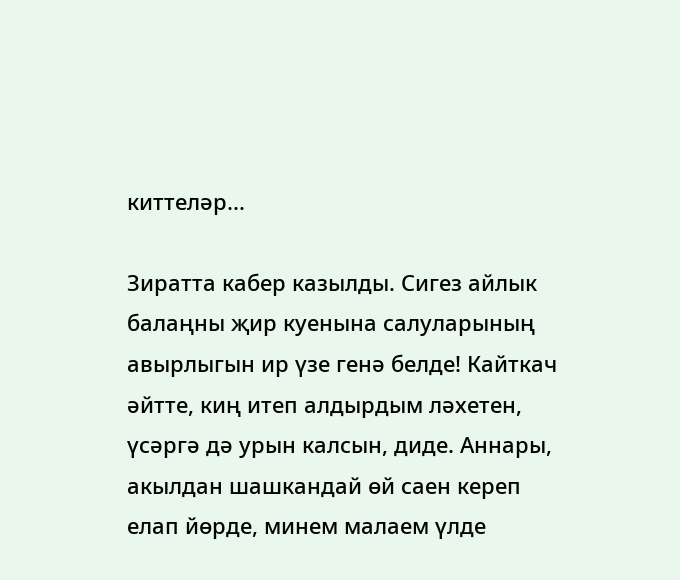киттеләр...

Зиратта кабер казылды. Сигез айлык балаңны җир куенына салуларының авырлыгын ир үзе генә белде! Кайткач әйтте, киң итеп алдырдым ләхетен, үсәргә дә урын калсын, диде. Аннары, акылдан шашкандай өй саен кереп елап йөрде, минем малаем үлде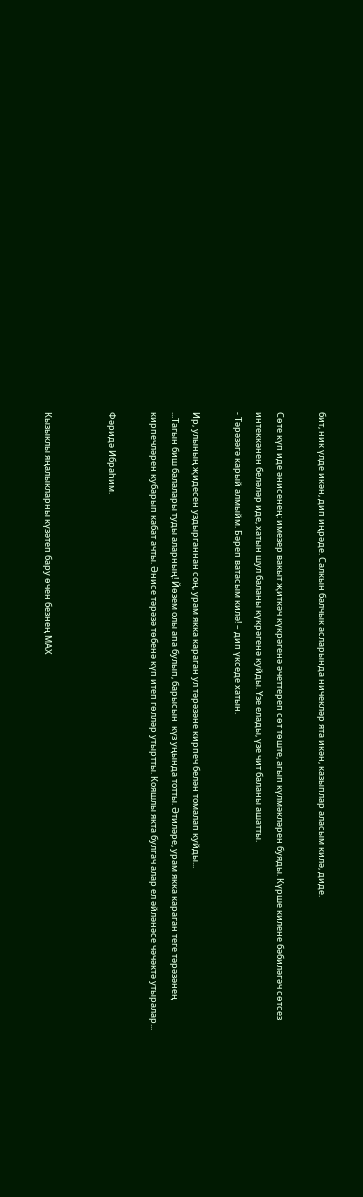бит, ник үлде икән, дип иңрәде. Салкын балчык асларында ничекләр ята икән, казыплар аласым килә, диде.

Сөте күп иде әнисенең: имезер вакыт җиткәч күкрәгенә әчеттереп сөт төште, агып күлмәкләрен буяды. Күрше килене бәбиләгәч сөтсез интеккәнен беләләр иде, хатын шул баланы күкрәгенә куйды. Үзе елады, үзе чит баланы ашатты.
- Тәрәзәгә карый алмыйм. Бәреп ватасым килә! – дип үкседе хатын.

Ир, улының җидесен уздырганнан соң, урам якка караган ул тәрәзәне кирпеч белән томалап куйды...
...Тагын биш балалары туды аларның! Йөзем олы апа булып, барысын  күз уңында тотты. Әтиләре, урам якка караган теге тәрәзәнең кирпечләрен кубарып кабат ачты. Әнисе тәрәзә төбенә күп итеп гөлләр утыртты. Кояшлы якта булгач алар ел әйләнәсе чәчәктә утыралар...

Фәридә Ибраһим.


Кызыклы яңалыкларны күзәтеп бару өчен безнең МАХ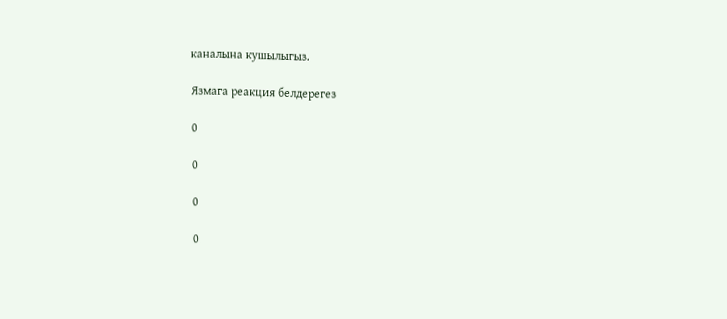каналына кушылыгыз.

Язмага реакция белдерегез

0

0

0

0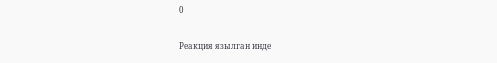0

Реакция язылган инде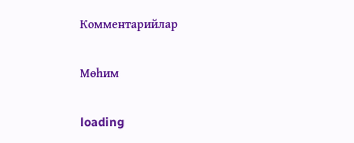Комментарийлар

Мөһим

loading